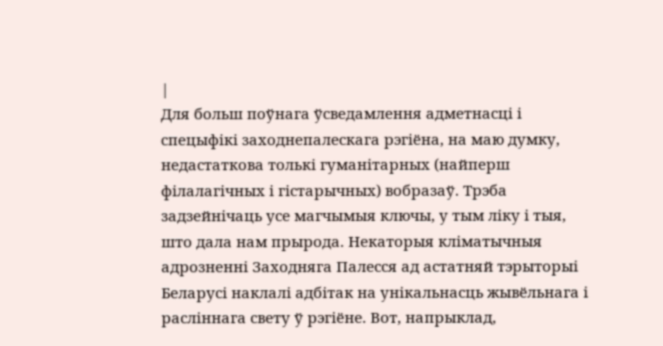|
Для больш поўнага ўсведамлення адметнасці і спецыфікі заходнепалескага рэгіёна, на маю думку, недастаткова толькі гуманітарных (найперш філалагічных і гістарычных) вобразаў. Трэба задзейнічаць усе магчымыя ключы, у тым ліку і тыя, што дала нам прырода. Некаторыя кліматычныя адрозненні Заходняга Палесся ад астатняй тэрыторыі Беларусі наклалі адбітак на унікальнасць жывёльнага і расліннага свету ў рэгіёне. Вот, напрыклад,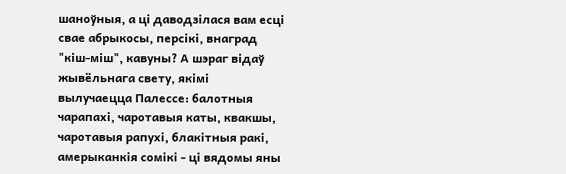шаноўныя, а ці даводзілася вам есці свае абрыкосы, персікі, внаград "кіш-міш", кавуны? А шэраг відаў жывёльнага свету, якімі вылучаецца Палессе: балотныя чарапахі, чаротавыя каты, квакшы, чаротавыя рапухі, блакітныя ракі, амерыканкія сомікі - ці вядомы яны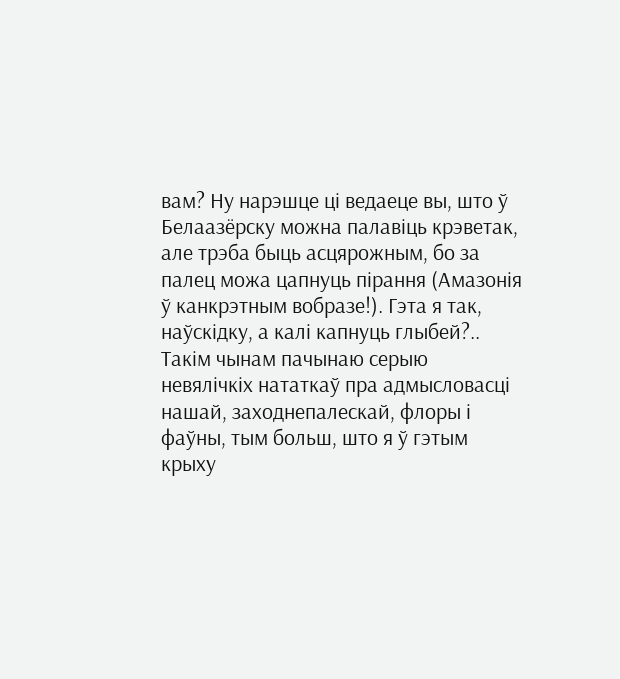вам? Ну нарэшце ці ведаеце вы, што ў Белаазёрску можна палавіць крэветак, але трэба быць асцярожным, бо за палец можа цапнуць пірання (Амазонія ў канкрэтным вобразе!). Гэта я так, наўскідку, а калі капнуць глыбей?.. Такім чынам пачынаю серыю невялічкіх нататкаў пра адмысловасці нашай, заходнепалескай, флоры і фаўны, тым больш, што я ў гэтым крыху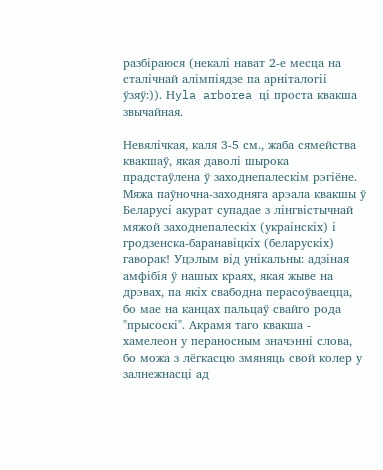разбіраюся (некалі нават 2-е месца на сталічнай алімпіядзе па арніталогіі ўзяў:)). Нyla arborea ці проста квакша звычайная.

Невялічкая, каля 3-5 см., жаба сямейства квакшаў, якая даволі шырока прадстаўлена ў заходнепалескім рэгіёне. Мяжа паўночна-заходняга арэала квакшы ў Беларусі акурат супадае з лінгвістычнай мяжой заходнепалескіх (украінскіх) і гродзенска-баранавіцкіх (беларускіх) гаворак! Уцэлым від унікальны: адзіная амфібія ў нашых краях, якая жыве на дрэвах, па якіх свабодна перасоўваецца, бо мае на канцах пальцаў свайго рода "прысоскі". Акрамя таго квакша - хамелеон у пераносным значэнні слова, бо можа з лёгкасцю змяняць свой колер у залнежнасці ад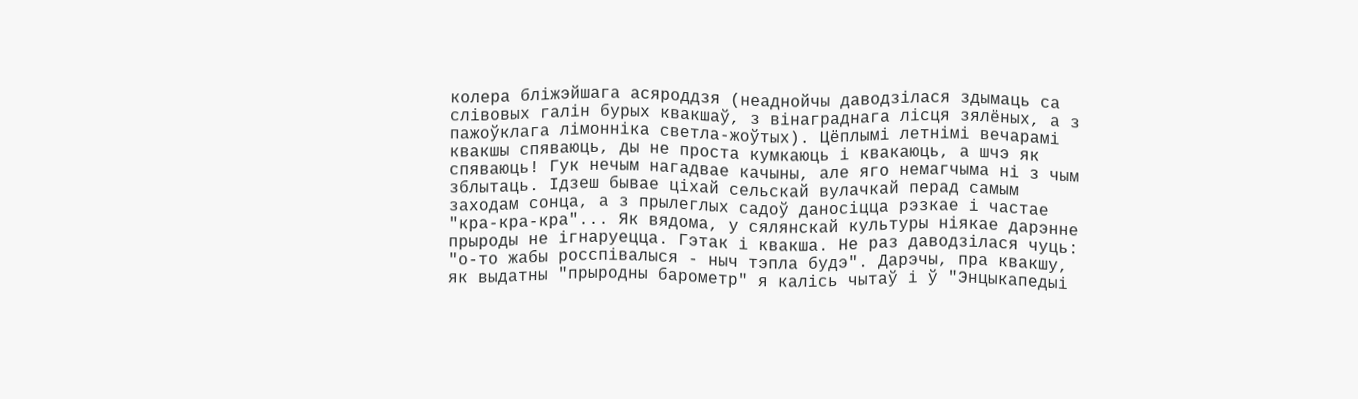колера бліжэйшага асяроддзя (неаднойчы даводзілася здымаць са слівовых галін бурых квакшаў, з вінаграднага лісця зялёных, а з пажоўклага лімонніка светла-жоўтых). Цёплымі летнімі вечарамі квакшы спяваюць, ды не проста кумкаюць і квакаюць, а шчэ як спяваюць! Гук нечым нагадвае качыны, але яго немагчыма ні з чым зблытаць. Ідзеш бывае ціхай сельскай вулачкай перад самым заходам сонца, а з прылеглых садоў даносіцца рэзкае і частае "кра-кра-кра"... Як вядома, у сялянскай культуры ніякае дарэнне прыроды не ігнаруецца. Гэтак і квакша. Не раз даводзілася чуць: "о-то жабы росспівалыся - ныч тэпла будэ". Дарэчы, пра квакшу, як выдатны "прыродны барометр" я калісь чытаў і ў "Энцыкапедыі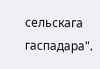сельскага гаспадара".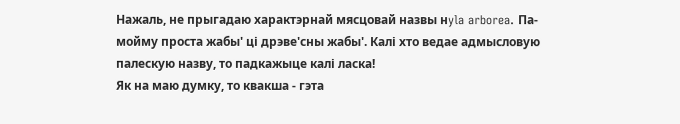Нажаль, не прыгадаю характэрнай мясцовай назвы нyla arborea. Па-мойму проста жабы' ці дрэве'сны жабы'. Калі хто ведае адмысловую палескую назву, то падкажыце калі ласка!
Як на маю думку, то квакша - гэта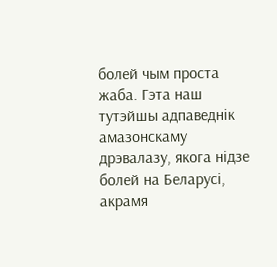болей чым проста жаба. Гэта наш тутэйшы адпаведнік амазонскаму дрэвалазу, якога нідзе болей на Беларусі, акрамя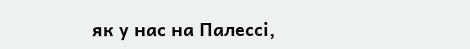як у нас на Палессі,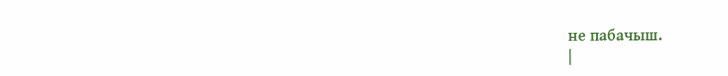не пабачыш.
|